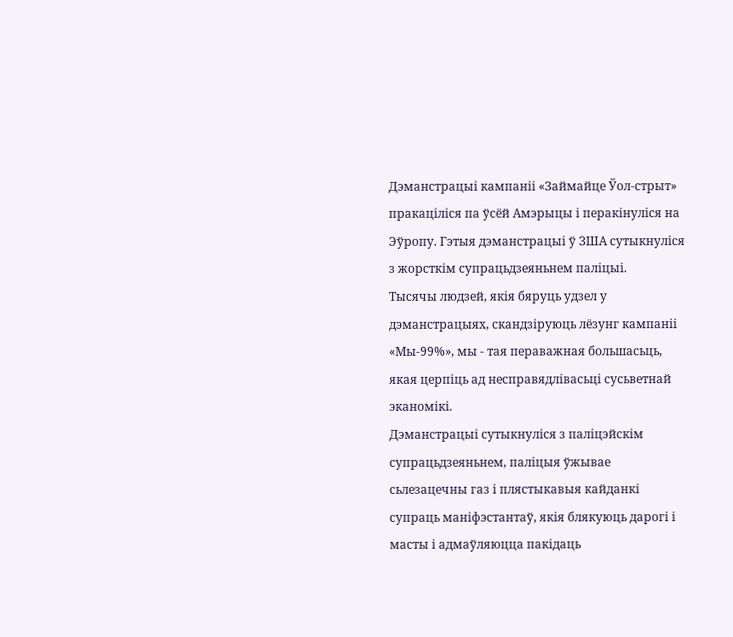Дэманстрацыі кампаніі «Займайце Ўол-стрыт» пракаціліся па ўсёй Амэрыцы і перакінуліся на Эўропу. Гэтыя дэманстрацыі ў ЗША сутыкнуліся з жорсткім супрацьдзеяньнем паліцыі.
Тысячы людзей, якія бяруць удзел у дэманстрацыях, скандзіруюць лёзунг кампаніі «Мы-99%», мы - тая пераважная большасьць, якая церпіць ад несправядлівасьці сусьветнай эканомікі.
Дэманстрацыі сутыкнуліся з паліцэйскім супрацьдзеяньнем, паліцыя ўжывае сьлезацечны газ і плястыкавыя кайданкі супраць маніфэстантаў, якія блякуюць дарогі і масты і адмаўляюцца пакідаць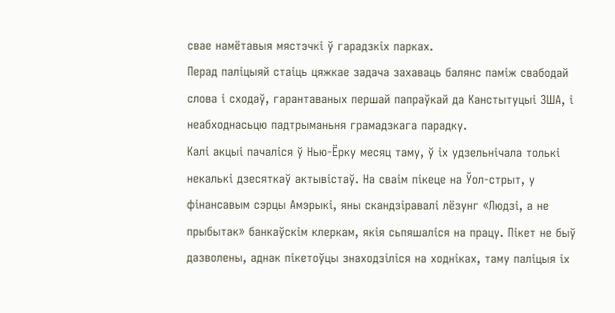свае намётавыя мястэчкі ў гарадзкіх парках.
Перад паліцыяй стаіць цяжкае задача захаваць балянс паміж свабодай слова і сходаў, гарантаваных першай папраўкай да Канстытуцыі ЗША, і неабходнасьцю падтрыманьня грамадзкага парадку.
Калі акцыі пачаліся ў Нью-Ёрку месяц таму, ў іх удзельнічала толькі некалькі дзесяткаў актывістаў. На сваім пікеце на Ўол-стрыт, у фінансавым сэрцы Амэрыкі, яны скандзіравалі лёзунг «Людзі, а не прыбытак» банкаўскім клеркам, якія сьпяшаліся на працу. Пікет не быў дазволены, аднак пікетоўцы знаходзіліся на ходніках, таму паліцыя іх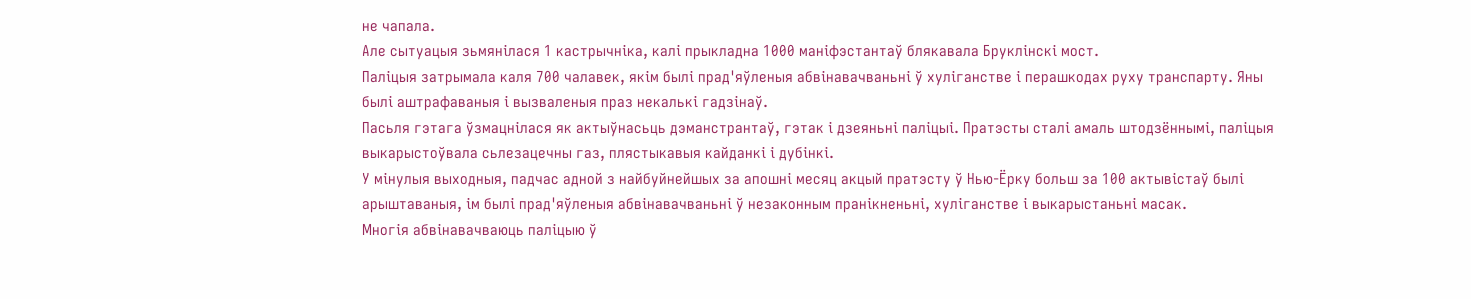не чапала.
Але сытуацыя зьмянілася 1 кастрычніка, калі прыкладна 1000 маніфэстантаў блякавала Бруклінскі мост.
Паліцыя затрымала каля 700 чалавек, якім былі прад'яўленыя абвінавачваньні ў хуліганстве і перашкодах руху транспарту. Яны былі аштрафаваныя і вызваленыя праз некалькі гадзінаў.
Пасьля гэтага ўзмацнілася як актыўнасьць дэманстрантаў, гэтак і дзеяньні паліцыі. Пратэсты сталі амаль штодзённымі, паліцыя выкарыстоўвала сьлезацечны газ, плястыкавыя кайданкі і дубінкі.
У мінулыя выходныя, падчас адной з найбуйнейшых за апошні месяц акцый пратэсту ў Нью-Ёрку больш за 100 актывістаў былі арыштаваныя, ім былі прад'яўленыя абвінавачваньні ў незаконным пранікненьні, хуліганстве і выкарыстаньні масак.
Многія абвінавачваюць паліцыю ў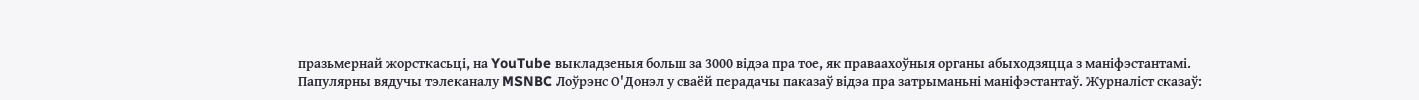празьмернай жорсткасьці, на YouTube выкладзеныя больш за 3000 відэа пра тое, як праваахоўныя органы абыходзяцца з маніфэстантамі.
Папулярны вядучы тэлеканалу MSNBC Лоўрэнс О'Донэл у сваёй перадачы паказаў відэа пра затрыманьні маніфэстантаў. Журналіст сказаў: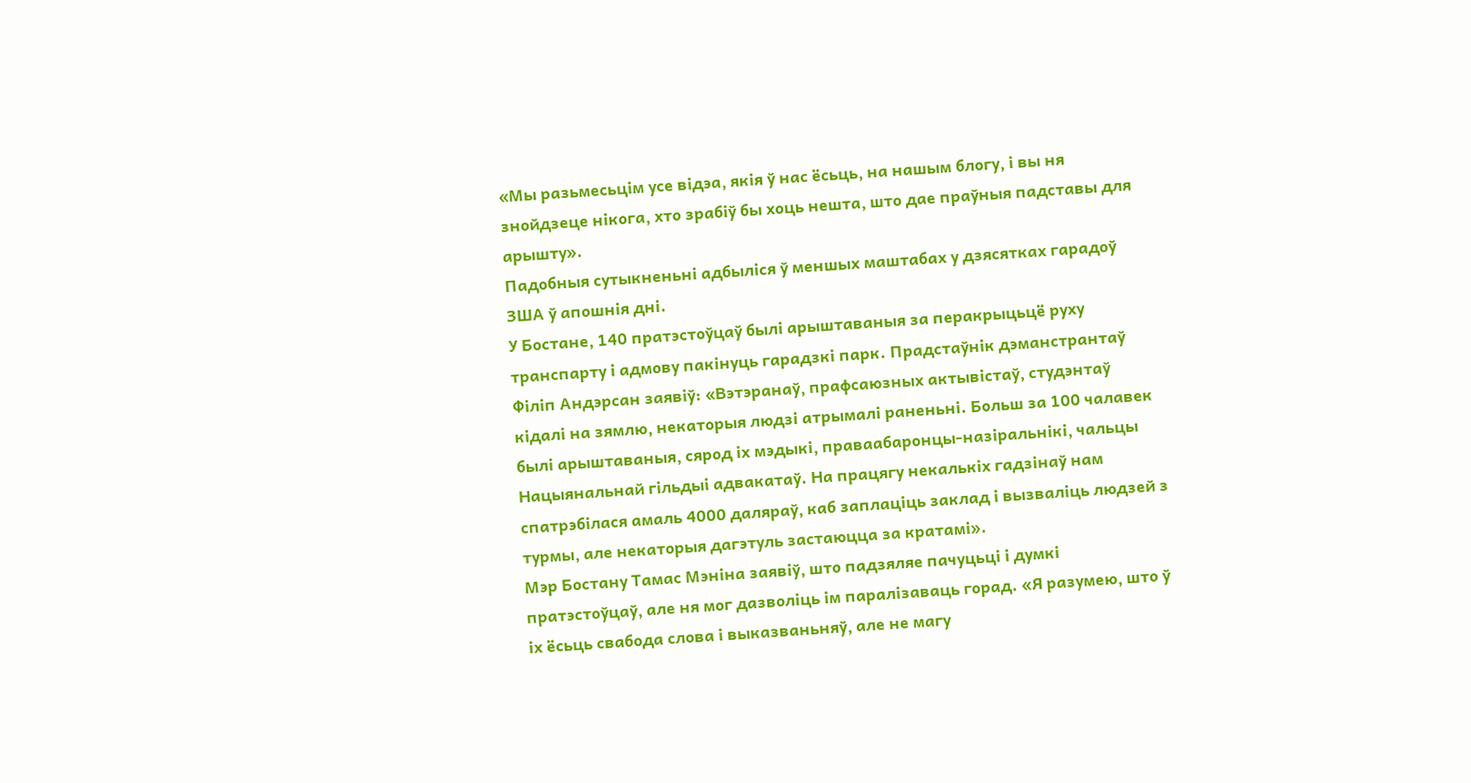«Мы разьмесьцім усе відэа, якія ў нас ёсьць, на нашым блогу, і вы ня знойдзеце нікога, хто зрабіў бы хоць нешта, што дае праўныя падставы для арышту».
Падобныя сутыкненьні адбыліся ў меншых маштабах у дзясятках гарадоў ЗША ў апошнія дні.
У Бостане, 140 пратэстоўцаў былі арыштаваныя за перакрыцьцё руху транспарту і адмову пакінуць гарадзкі парк. Прадстаўнік дэманстрантаў Філіп Андэрсан заявіў: «Вэтэранаў, прафсаюзных актывістаў, студэнтаў кідалі на зямлю, некаторыя людзі атрымалі раненьні. Больш за 100 чалавек былі арыштаваныя, сярод іх мэдыкі, праваабаронцы-назіральнікі, чальцы Нацыянальнай гільдыі адвакатаў. На працягу некалькіх гадзінаў нам спатрэбілася амаль 4000 даляраў, каб заплаціць заклад і вызваліць людзей з турмы, але некаторыя дагэтуль застаюцца за кратамі».
Мэр Бостану Тамас Мэніна заявіў, што падзяляе пачуцьці і думкі пратэстоўцаў, але ня мог дазволіць ім паралізаваць горад. «Я разумею, што ў іх ёсьць свабода слова і выказваньняў, але не магу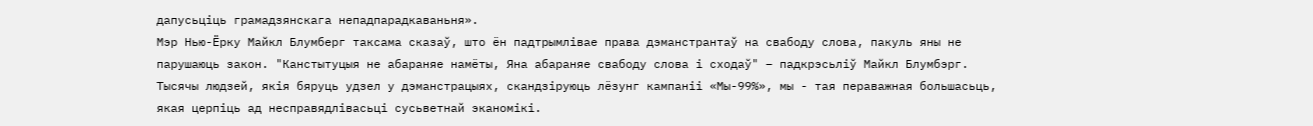дапусьціць грамадзянскага непадпарадкаваньня».
Мэр Нью-Ёрку Майкл Блумберг таксама сказаў, што ён падтрымлівае права дэманстрантаў на свабоду слова, пакуль яны не парушаюць закон. "Канстытуцыя не абараняе намёты, Яна абараняе свабоду слова і сходаў" – падкрэсьліў Майкл Блумбэрг.
Тысячы людзей, якія бяруць удзел у дэманстрацыях, скандзіруюць лёзунг кампаніі «Мы-99%», мы - тая пераважная большасьць, якая церпіць ад несправядлівасьці сусьветнай эканомікі.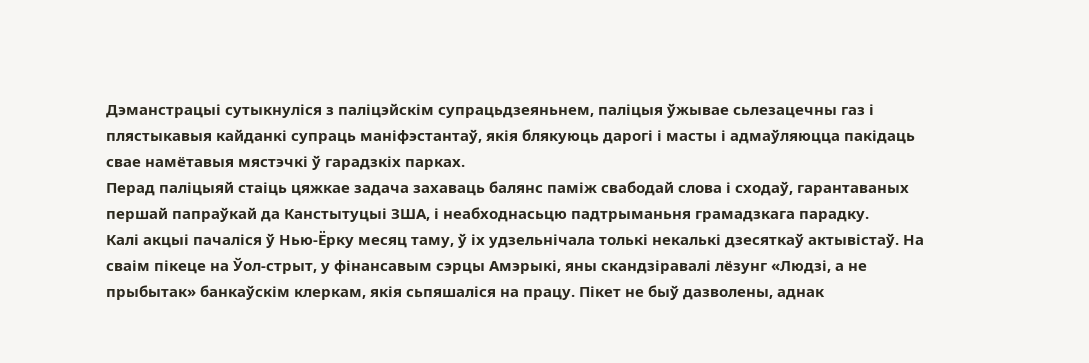Дэманстрацыі сутыкнуліся з паліцэйскім супрацьдзеяньнем, паліцыя ўжывае сьлезацечны газ і плястыкавыя кайданкі супраць маніфэстантаў, якія блякуюць дарогі і масты і адмаўляюцца пакідаць свае намётавыя мястэчкі ў гарадзкіх парках.
Перад паліцыяй стаіць цяжкае задача захаваць балянс паміж свабодай слова і сходаў, гарантаваных першай папраўкай да Канстытуцыі ЗША, і неабходнасьцю падтрыманьня грамадзкага парадку.
Калі акцыі пачаліся ў Нью-Ёрку месяц таму, ў іх удзельнічала толькі некалькі дзесяткаў актывістаў. На сваім пікеце на Ўол-стрыт, у фінансавым сэрцы Амэрыкі, яны скандзіравалі лёзунг «Людзі, а не прыбытак» банкаўскім клеркам, якія сьпяшаліся на працу. Пікет не быў дазволены, аднак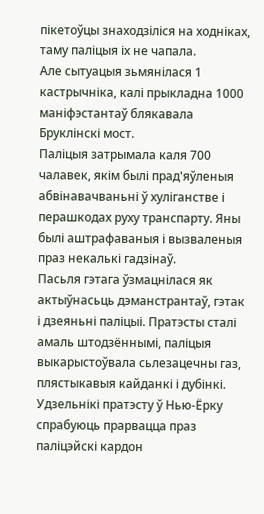пікетоўцы знаходзіліся на ходніках, таму паліцыя іх не чапала.
Але сытуацыя зьмянілася 1 кастрычніка, калі прыкладна 1000 маніфэстантаў блякавала Бруклінскі мост.
Паліцыя затрымала каля 700 чалавек, якім былі прад'яўленыя абвінавачваньні ў хуліганстве і перашкодах руху транспарту. Яны былі аштрафаваныя і вызваленыя праз некалькі гадзінаў.
Пасьля гэтага ўзмацнілася як актыўнасьць дэманстрантаў, гэтак і дзеяньні паліцыі. Пратэсты сталі амаль штодзённымі, паліцыя выкарыстоўвала сьлезацечны газ, плястыкавыя кайданкі і дубінкі.
Удзельнікі пратэсту ў Нью-Ёрку спрабуюць прарвацца праз паліцэйскі кардон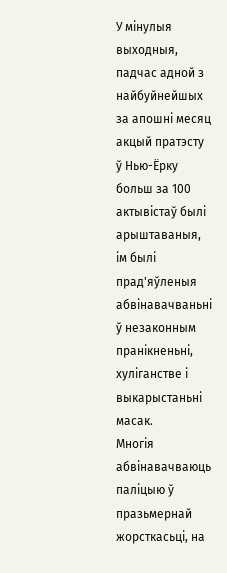У мінулыя выходныя, падчас адной з найбуйнейшых за апошні месяц акцый пратэсту ў Нью-Ёрку больш за 100 актывістаў былі арыштаваныя, ім былі прад'яўленыя абвінавачваньні ў незаконным пранікненьні, хуліганстве і выкарыстаньні масак.
Многія абвінавачваюць паліцыю ў празьмернай жорсткасьці, на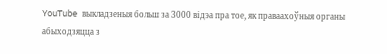YouTube выкладзеныя больш за 3000 відэа пра тое, як праваахоўныя органы абыходзяцца з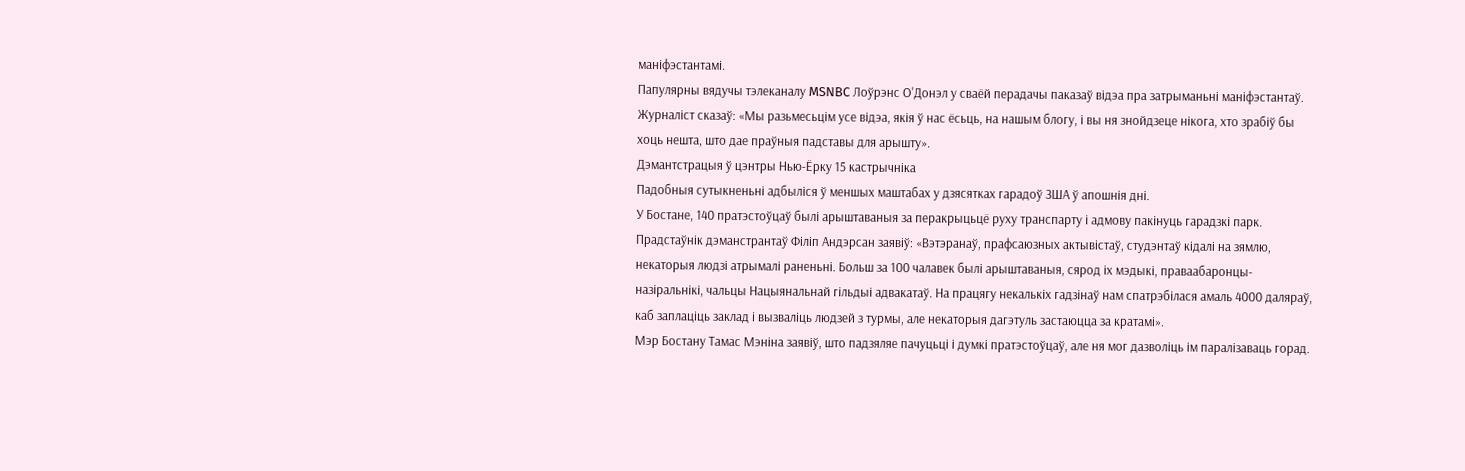маніфэстантамі.
Папулярны вядучы тэлеканалу MSNBC Лоўрэнс О'Донэл у сваёй перадачы паказаў відэа пра затрыманьні маніфэстантаў. Журналіст сказаў: «Мы разьмесьцім усе відэа, якія ў нас ёсьць, на нашым блогу, і вы ня знойдзеце нікога, хто зрабіў бы хоць нешта, што дае праўныя падставы для арышту».
Дэмантстрацыя ў цэнтры Нью-Ёрку 15 кастрычніка
Падобныя сутыкненьні адбыліся ў меншых маштабах у дзясятках гарадоў ЗША ў апошнія дні.
У Бостане, 140 пратэстоўцаў былі арыштаваныя за перакрыцьцё руху транспарту і адмову пакінуць гарадзкі парк. Прадстаўнік дэманстрантаў Філіп Андэрсан заявіў: «Вэтэранаў, прафсаюзных актывістаў, студэнтаў кідалі на зямлю, некаторыя людзі атрымалі раненьні. Больш за 100 чалавек былі арыштаваныя, сярод іх мэдыкі, праваабаронцы-назіральнікі, чальцы Нацыянальнай гільдыі адвакатаў. На працягу некалькіх гадзінаў нам спатрэбілася амаль 4000 даляраў, каб заплаціць заклад і вызваліць людзей з турмы, але некаторыя дагэтуль застаюцца за кратамі».
Мэр Бостану Тамас Мэніна заявіў, што падзяляе пачуцьці і думкі пратэстоўцаў, але ня мог дазволіць ім паралізаваць горад.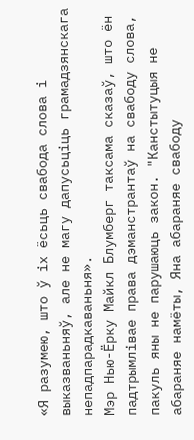«Я разумею, што ў іх ёсьць свабода слова і выказваньняў, але не магу дапусьціць грамадзянскага непадпарадкаваньня».
Мэр Нью-Ёрку Майкл Блумберг таксама сказаў, што ён падтрымлівае права дэманстрантаў на свабоду слова, пакуль яны не парушаюць закон. "Канстытуцыя не абараняе намёты, Яна абараняе свабоду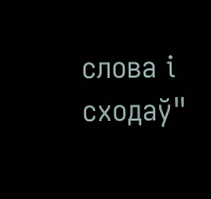слова і сходаў"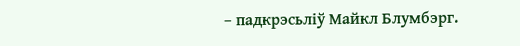– падкрэсьліў Майкл Блумбэрг.